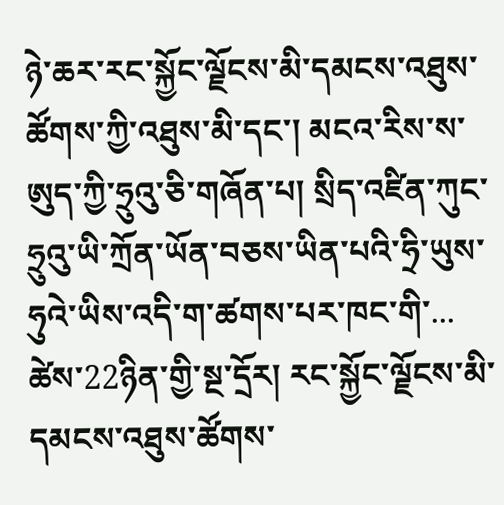ཉེ་ཆར་རང་སྐྱོང་ལྗོངས་མི་དམངས་འཐུས་ཚོགས་ཀྱི་འཐུས་མི་དང་། མངའ་རིས་ས་ཨུད་ཀྱི་ཧྲུའུ་ཅི་གཞོན་པ། སྲིད་འཛིན་ཀུང་ཧྲུའུ་ཡི་ཀྲོན་ཡོན་བཅས་ཡིན་པའི་ཧྲི་ཡུས་ཧུའེ་ཡིས་འདི་ག་ཚགས་པར་ཁང་གི་...
ཚེས་22ཉིན་གྱི་སྔ་དྲོར། རང་སྐྱོང་ལྗོངས་མི་དམངས་འཐུས་ཚོགས་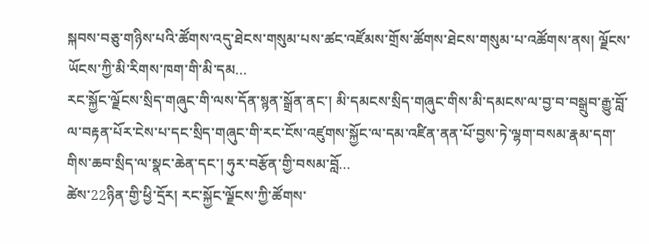སྐབས་བཅུ་གཉིས་པའི་ཚོགས་འདུ་ཐེངས་གསུམ་པས་ཚང་འཛོམས་གྲོས་ཚོགས་ཐེངས་གསུམ་པ་འཚོགས་ནས། ལྗོངས་ཡོངས་ཀྱི་མི་རིགས་ཁག་གི་མི་དམ...
རང་སྐྱོང་ལྗོངས་སྲིད་གཞུང་གི་ལས་དོན་སྙན་སྒྲོན་ནང་། མི་དམངས་སྲིད་གཞུང་གིས་མི་དམངས་ལ་བྱ་བ་བསྒྲུབ་རྒྱུ་བློ་ལ་བརྟན་པོར་ངེས་པ་དང་སྲིད་གཞུང་གི་རང་ངོས་འཛུགས་སྐྱོང་ལ་དམ་འཛིན་ནན་པོ་བྱས་ཏེ་ལྷག་བསམ་རྣམ་དག་གིས་ཆབ་སྲིད་ལ་སྣང་ཆེན་དང་། ཧུར་བརྩོན་གྱི་བསམ་བློ...
ཚེས་22ཉིན་གྱི་ཕྱི་དྲོར། རང་སྐྱོང་ལྗོངས་ཀྱི་ཚོགས་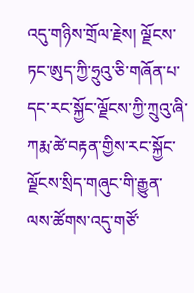འདུ་གཉིས་གྲོལ་རྗེས། ལྗོངས་ཏང་ཨུད་ཀྱི་ཧྲུའུ་ཅི་གཞོན་པ་དང་རང་སྐྱོང་ལྗོངས་ཀྱི་ཀྲུའུ་ཞི་ཀརྨ་ཚེ་བརྟན་གྱིས་རང་སྐྱོང་ལྗོངས་སྲིད་གཞུང་གི་རྒྱུན་ལས་ཚོགས་འདུ་གཙོ་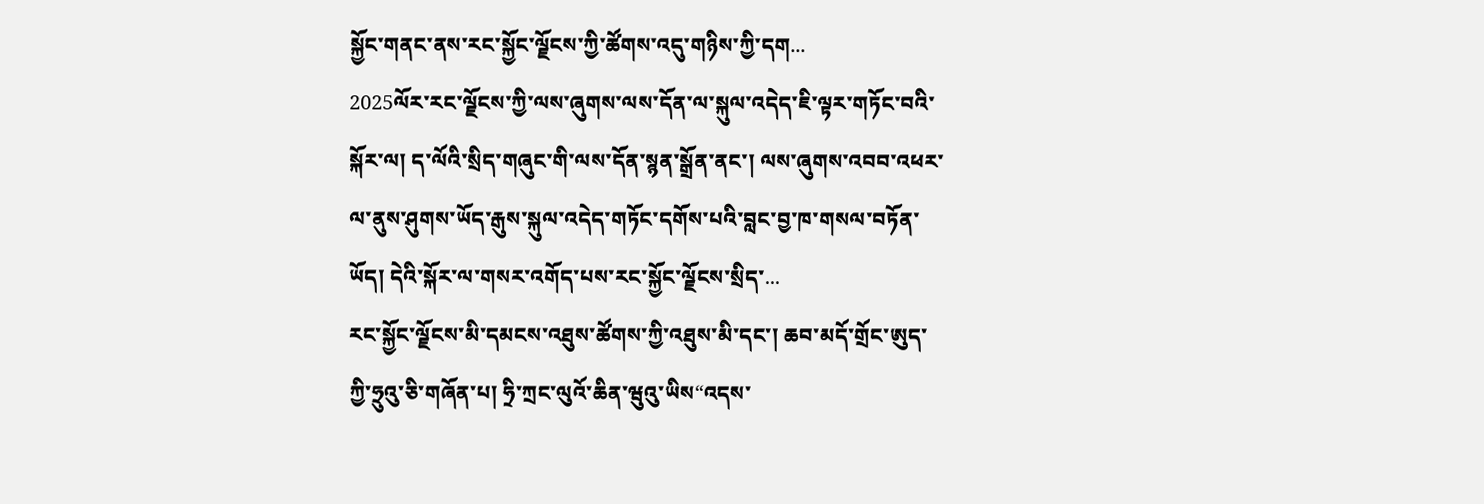སྐྱོང་གནང་ནས་རང་སྐྱོང་ལྗོངས་ཀྱི་ཚོགས་འདུ་གཉིས་ཀྱི་དག...
2025ལོར་རང་ལྗོངས་ཀྱི་ལས་ཞུགས་ལས་དོན་ལ་སྐུལ་འདེད་ཇི་ལྟར་གཏོང་བའི་སྐོར་ལ། ད་ལོའི་སྲིད་གཞུང་གི་ལས་དོན་སྙན་སྒྲོན་ནང་། ལས་ཞུགས་འབབ་འཕར་ལ་ནུས་ཤུགས་ཡོད་རྒུས་སྐུལ་འདེད་གཏོང་དགོས་པའི་བླང་བྱ་ཁ་གསལ་བཏོན་ཡོད། དེའི་སྐོར་ལ་གསར་འགོད་པས་རང་སྐྱོང་ལྗོངས་སྲིད་...
རང་སྐྱོང་ལྗོངས་མི་དམངས་འཐུས་ཚོགས་ཀྱི་འཐུས་མི་དང་། ཆབ་མདོ་གྲོང་ཨུད་ཀྱི་ཧྲུའུ་ཅི་གཞོན་པ། ཧྲི་ཀྲང་ལུའོ་ཆིན་ཝུའུ་ཡིས“འདས་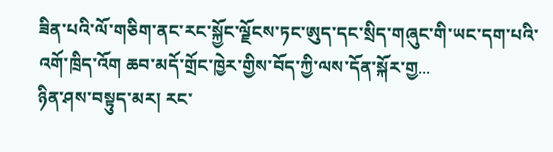ཟིན་པའི་ལོ་གཅིག་ནང་རང་སྐྱོང་ལྗོངས་ཏང་ཨུད་དང་སྲིད་གཞུང་གི་ཡང་དག་པའི་འགོ་ཁྲིད་འོག ཆབ་མདོ་གྲོང་ཁྱེར་གྱིས་བོད་ཀྱི་ལས་དོན་སྐོར་གྱ...
ཉིན་ཤས་བསྟུད་མར། རང་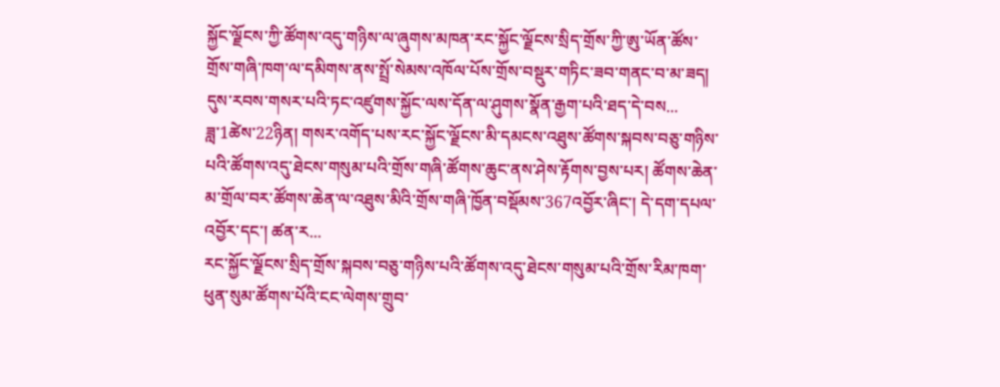སྐྱོང་ལྗོངས་ཀྱི་ཚོགས་འདུ་གཉིས་ལ་ཞུགས་མཁན་རང་སྐྱོང་ལྗོངས་སྲིད་གྲོས་ཀྱི་ཨུ་ཡོན་ཚོས་གྲོས་གཞི་ཁག་ལ་དམིགས་ནས་སྤྲོ་སེམས་འཁོལ་པོས་གྲོས་བསྡུར་གཏིང་ཟབ་གནང་བ་མ་ཟད། དུས་རབས་གསར་པའི་ཏང་འཛུགས་སྐྱོང་ལས་དོན་ལ་ཤུགས་སྣོན་རྒྱག་པའི་ཐད་དེ་བས...
ཟླ་1ཚེས་22ཉིན། གསར་འགོད་པས་རང་སྐྱོང་ལྗོངས་མི་དམངས་འཐུས་ཚོགས་སྐབས་བཅུ་གཉིས་པའི་ཚོགས་འདུ་ཐེངས་གསུམ་པའི་གྲོས་གཞི་ཚོགས་ཆུང་ནས་ཤེས་རྟོགས་བྱས་པར། ཚོགས་ཆེན་མ་གྲོལ་བར་ཚོགས་ཆེན་ལ་འཐུས་མིའི་གྲོས་གཞི་ཁྱོན་བསྡོམས་367འབྱོར་ཞིང་། དེ་དག་དཔལ་འབྱོར་དང་། ཚན་ར...
རང་སྐྱོང་ལྗོངས་སྲིད་གྲོས་སྐབས་བཅུ་གཉིས་པའི་ཚོགས་འདུ་ཐེངས་གསུམ་པའི་གྲོས་རིམ་ཁག་ཕུན་སུམ་ཚོགས་པོའི་ངང་ལེགས་གྲུབ་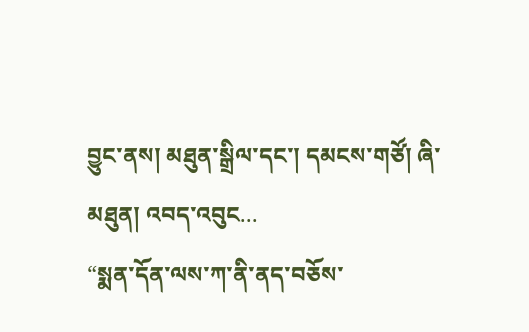བྱུང་ནས། མཐུན་སྒྲིལ་དང་། དམངས་གཙོ། ཞི་མཐུན། འབད་འབུང...
“སྨན་དོན་ལས་ཀ་ནི་ནད་བཅོས་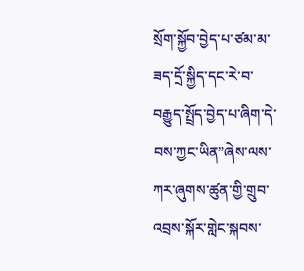སྲོག་སྐྱོབ་བྱེད་པ་ཙམ་མ་ཟད་དྲོ་སྐྱིད་དང་རེ་བ་བརྒྱུད་སྤྲོད་བྱེད་པ་ཞིག་དེ་བས་ཀྱང་ཡིན”ཞེས་ལས་ཀར་ཞུགས་ཚུན་གྱི་གྲུབ་འབྲས་སྐོར་གླེང་སྐབས་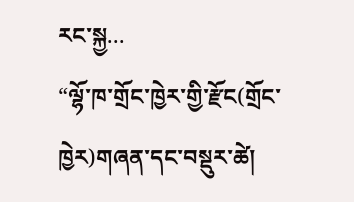རང་སྐྱ...
“ལྷོ་ཁ་གྲོང་ཁྱེར་གྱི་རྫོང(གྲོང་ཁྱེར)གཞན་དང་བསྡུར་ཚེ།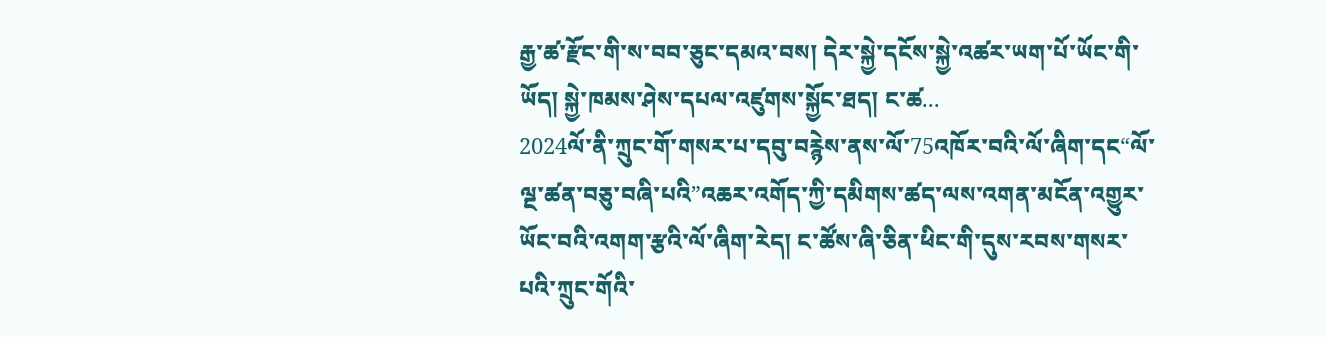རྒྱ་ཚ་རྫོང་གི་ས་བབ་ཅུང་དམའ་བས། དེར་སྐྱེ་དངོས་སྐྱེ་འཚར་ཡག་པོ་ཡོང་གི་ཡོད། སྐྱེ་ཁམས་ཤེས་དཔལ་འཛུགས་སྐྱོང་ཐད། ང་ཚ...
2024ལོ་ནི་ཀྲུང་གོ་གསར་པ་དབུ་བརྙེས་ནས་ལོ་75འཁོར་བའི་ལོ་ཞིག་དང“ལོ་ལྔ་ཚན་བཅུ་བཞི་པའི”འཆར་འགོད་ཀྱི་དམིགས་ཚད་ལས་འགན་མངོན་འགྱུར་ཡོང་བའི་འགག་རྩའི་ལོ་ཞིག་རེད། ང་ཚོས་ཞི་ཅིན་ཕིང་གི་དུས་རབས་གསར་པའི་ཀྲུང་གོའི་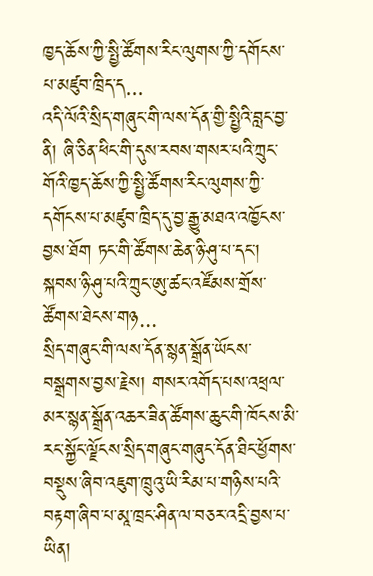ཁྱད་ཆོས་ཀྱི་སྤྱི་ཚོགས་རིང་ལུགས་ཀྱི་དགོངས་པ་མཛུབ་ཁྲིད་ད...
འདི་ལོའི་སྲིད་གཞུང་གི་ལས་དོན་གྱི་སྤྱིའི་བླང་བྱ་ནི། ཞི་ཅིན་ཕིང་གི་དུས་རབས་གསར་པའི་ཀྲུང་གོའི་ཁྱད་ཆོས་ཀྱི་སྤྱི་ཚོགས་རིང་ལུགས་ཀྱི་དགོངས་པ་མཛུབ་ཁྲིད་དུ་བྱ་རྒྱུ་མཐའ་འཁྱོངས་བྱས་ཐོག ཏང་གི་ཚོགས་ཆེན་ཉི་ཤུ་པ་དང་། སྐབས་ཉི་ཤུ་པའི་ཀྲུང་ཨུ་ཚང་འཛོམས་གྲོས་ཚོགས་ཐེངས་གཉ...
སྲིད་གཞུང་གི་ལས་དོན་སྙན་སྒྲོན་ཡོངས་བསྒྲགས་བྱས་རྗེས། གསར་འགོད་པས་འཕྲལ་མར་སྙན་སྒྲོན་འཆར་ཟིན་ཚོགས་ཆུང་གི་ཁོངས་མི་རང་སྐྱོང་ལྗོངས་སྲིད་གཞུང་གཞུང་དོན་ཐིང་ཕྱོགས་བསྡུས་ཞིབ་འཇུག་ཁྲུའུ་ཡི་རིམ་པ་གཉིས་པའི་བརྟག་ཞིབ་པ་མཱ་ཁྲང་ཤིན་ལ་བཅར་འདྲི་བྱས་པ་ཡིན།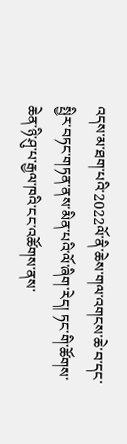འདས་མ་ཐག་པའི་2022ལོ་ནི་ཆེས་གལ་འགངས་ཆེ་བ་དང་སྤྱིར་བཏང་གཏན་ནས་མིན་པའི་ལོ་ཞིག་རེད། ཏང་གི་ཚོགས་ཆེན་ཉི་ཤུ་པ་རྒྱལ་ཁའི་ངང་འཚོགས་ནས་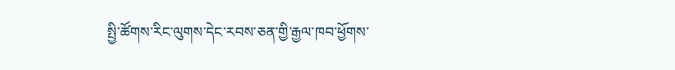སྤྱི་ཚོགས་རིང་ལུགས་དེང་རབས་ཅན་གྱི་རྒྱལ་ཁབ་ཕྱོགས་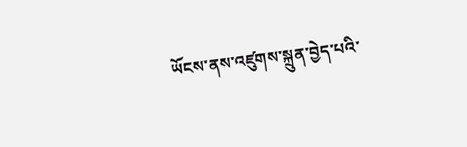ཡོངས་ནས་འཛུགས་སྐྲུན་བྱེད་པའི་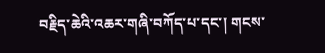བརྗིད་ཆེའི་འཆར་གཞི་བཀོད་པ་དང་། གངས་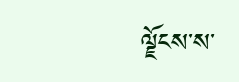ལྗོངས་ས་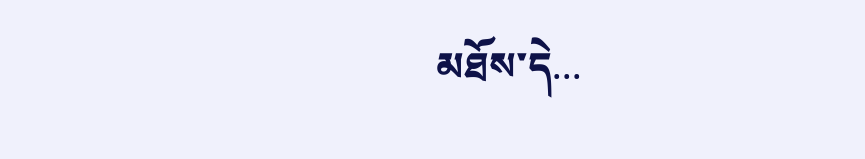མཐོས་དེ...